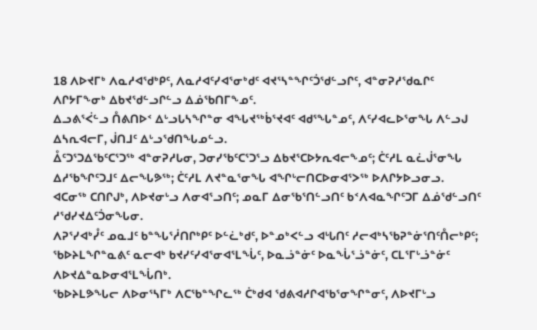18 ᐱᐅᔪᒥᒃ ᐱᓇᓱᐊᖁᒃᑭᑦ, ᐱᓇᓱᐊᑦᓯᐊᕐᓂᒃᑯᑦ ᐊᔪᕐᓴᓐᖏᑦᑑᖁᓪᓗᒋᑦ, ᐊᓐᓂᕈᓱᖁᓇᒋᑦ ᐱᒋᔭᒥᖕᓂᒃ ᐃᑲᔪᖁᓪᓗᒋᓪᓗ ᐃᓅᖃᑎᒥᖕᓄᑦ.
ᐃᓗᕕᕐᐹᓪᓗ ᑍᕕᑎᐅᑉ ᐃᒡᓗᒐᓴᖏᓐᓂ ᐊᖓᔪᖅᑳᕐᔪᐊᑦ ᐊᑯᕐᖓᓐᓄᑦ, ᐱᑦᓯᐊᓚᐅᕐᓂᖓ ᐱᓪᓗᒍ ᐃᓴᕆᐊᓕᒥ, ᒎᑎᒧᑦ ᐃᒡᓗᖁᑎᖓᓄᓪᓗ.
ᐂᑦᑐᕐᑐᐃᖃᑦᑕᕐᑐᖅ ᐊᓐᓂᕈᓱᒐᓂ, ᑐᓂᓯᖃᑦᑕᕐᑐᕐᓗ ᐃᑲᔪᕐᑕᐅᔭᕆᐊᓕᖕᓄᑦ; ᑖᑦᓱᒪ ᓇᓛᒎᕐᓂᖓ ᐃᓱᖃᖏᑦᑐᒧᑦ ᐃᓕᖓᕗᖅ; ᑖᑦᓱᒪ ᐱᔪᓐᓇᕐᓂᖓ ᐊᖏᒡᓕᑎᑕᐅᓂᐊᕐᐳᖅ ᐅᐱᒋᔭᐅᓗᓂᓗ.
ᐊᑕᓂᖅ ᑕᑎᒋᒍᒃ, ᐱᐅᔪᓂᒡᓗ ᐱᓂᐊᕐᓗᑎᑦ; ᓄᓇᒥ ᐃᓂᖃᕐᑎᓪᓗᑎᑦ ᑲᑉᐱᐊᓇᖏᑦᑐᒥ ᐃᓅᖁᓪᓗᑎᑦ ᓱᖁᓯᔪᐃᑦᑑᓂᖓᓂ.
ᐱᕈᕐᓯᐊᒃᓮᑦ ᓄᓇᒧᑦ ᑲᓐᖓᕐᓲᑎᒋᒃᑭᑦ ᐅᓪᓛᒃᑯᑦ, ᐅᓐᓄᒃᐸᓪᓗ ᐊᒡᒐᑎᑦ ᓱᓕᐊᒃᓴᖃᕈᓐᓃᕐᑎᑦᑍᓕᒃᑭᑦ; ᖃᐅᔨᒪᖏᓐᓇᕕᑦ ᓇᓕᐊᒃ ᑲᔪᓯᑦᓯᐊᕐᓂᐊᕐᒪᖔᑦ, ᐅᓇᓘᓐᓃᑦ ᐅᓇᖔᕐᓘᓐᓃᑦ, ᑕᒪᕐᒥᒡᓘᓐᓃᑦ ᐱᐅᔪᐃᓐᓇᐅᓂᐊᕐᒪᖔᑎᒃ.
ᖃᐅᔨᒪᕗᖓᓕ ᐱᐅᓂᕐᓴᒥᒃ ᐱᑕᖃᓐᖏᓚᖅ ᑖᒃᑯᐊ ᖁᕕᐊᓱᒋᐊᖃᕐᓂᖏᓐᓂᑦ, ᐱᐅᔪᒥᒡᓗ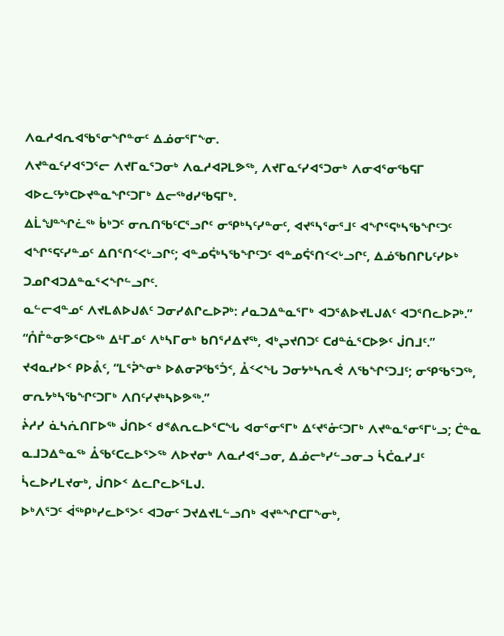ᐱᓇᓱᐊᕆᐊᖃᕐᓂᖏᓐᓂᑦ ᐃᓅᓂᕐᒥᖕᓂ.
ᐱᔪᓐᓇᑦᓯᐊᕐᑐᕐᓕ ᐱᔪᒥᓇᕐᑐᓂᒃ ᐱᓇᓱᐊᕈᒪᕗᖅ, ᐱᔪᒥᓇᑦᓯᐊᕐᑐᓂᒃ ᐱᓂᐊᕐᓂᖃᕋᒥ ᐊᐅᓚᑦᔭᒃᑕᐅᔪᓐᓇᖏᑦᑐᒥᒃ ᐃᓕᖅᑯᓯᖃᕋᒥᒃ.
ᐃᒫᖑᓐᖏᓛᖅ ᑳᒃᑐᑦ ᓂᕆᑎᖃᑦᑕᕐᓗᒋᑦ ᓂᕿᒃᓴᑦᓯᓐᓂᑦ, ᐊᔪᕐᓴᕐᓂᕐᒧᑦ ᐊᖏᕐᕋᒃᓴᖃᖏᑦᑐᑦ ᐊᖏᕐᕋᑦᓯᓐᓄᑦ ᐃᑎᕐᑎᑉᐸᒡᓗᒋᑦ; ᐊᓐᓄᕌᒃᓴᖃᖏᑦᑐᑦ ᐊᓐᓄᕌᕐᑎᑉᐸᒡᓗᒋᑦ, ᐃᓅᖃᑎᒋᒐᑦᓯᐅᒃ ᑐᓄᒋᐊᑐᐃᓐᓇᕐᐸᖏᓪᓗᒋᑦ.
ᓇᓪᓕᐊᓐᓄᑦ ᐱᔪᒪᕕᐅᒍᕕᑦ ᑐᓂᓯᕕᒋᓚᐅᕈᒃ: ᓱᓇᑐᐃᓐᓇᕐᒥᒃ ᐊᑐᕐᕕᐅᔪᒪᒍᕕᑦ ᐊᑐᕐᑎᓚᐅᕈᒃ.”
“ᑍᒤᓐᓂᕗᕐᑕᐅᖅ ᐃᒻᒥᓄᑦ ᐱᒃᓴᒥᓂᒃ ᑲᑎᕐᓱᐃᔪᖅ, ᐊᒃᖢᔪᑎᑐᑦ ᑕᑯᓐᓈᕐᑕᐅᕗᑦ ᒎᑎᒧᑦ.”
ᔪᐊᓇᓯᐅᑉ ᑭᐅᕔᑦ, “ᒪᕐᕉᖕᓂᒃ ᐅᕕᓂᕈᖃᕐᑑᑉ, ᐂᑉᐸᖓ ᑐᓂᔭᒃᓴᕆᕚ ᐱᖃᖏᑦᑐᒧᑦ; ᓂᕿᖃᕐᑐᖅ, ᓂᕆᔭᒃᓴᖃᖏᑦᑐᒥᒃ ᐱᑎᑦᓯᔪᒃᓴᐅᕗᖅ.”
ᔩᓱᓯ ᓈᓴᕇᑎᒥᐅᖅ ᒎᑎᐅᑉ ᑯᕝᕕᕆᓚᐅᕐᑕᖓ ᐊᓂᕐᓂᕐᒥᒃ ᐃᑦᔪᕐᓁᑦᑐᒥᒃ ᐱᔪᓐᓇᕐᓂᕐᒥᒡᓗ; ᑖᓐᓇ ᓇᒧᑐᐃᓐᓇᖅ ᐂᖃᑦᑕᓚᐅᕐᐳᖅ ᐱᐅᔪᓂᒃ ᐱᓇᓱᐊᕐᓗᓂ, ᐃᓅᓕᒃᓯᓪᓗᓂᓗ ᓵᑖᓇᓯᒧᑦ ᓵᓚᐅᓯᒪᔪᓂᒃ, ᒎᑎᐅᑉ ᐃᓚᒋᓚᐅᕐᒪᒍ.
ᐅᒃᐱᕐᑐᑦ ᐋᖅᑭᒃᓯᓚᐅᕐᐳᑦ ᐊᑐᓂᑦ ᑐᔪᐃᔪᒪᓪᓗᑎᒃ ᐊᔪᓐᖏᑕᒥᖕᓂᒃ,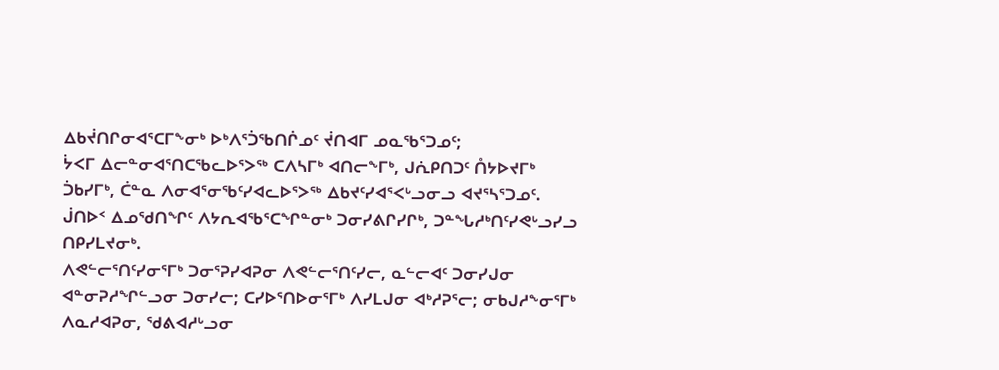ᐃᑲᔫᑎᒋᓂᐊᕐᑕᒥᖕᓂᒃ ᐅᒃᐱᕐᑑᖃᑎᒌᓄᑦ ᔫᑎᐊᒥ ᓄᓇᖃᕐᑐᓄᑦ;
ᔮᐸᒥ ᐃᓕᓐᓂᐊᕐᑎᑕᖃᓚᐅᕐᐳᖅ ᑕᐱᓴᒥᒃ ᐊᑎᓕᖕᒥᒃ, ᒍᕇᑭᑎᑐᑦ ᑍᔭᐅᔪᒥᒃ ᑑᑲᓯᒥᒃ, ᑖᓐᓇ ᐱᓂᐊᕐᓂᖃᑦᓯᐊᓚᐅᕐᐳᖅ ᐃᑲᔪᑦᓯᐊᕐᐸᒡᓗᓂᓗ ᐊᔪᕐᓴᕐᑐᓄᑦ.
ᒎᑎᐅᑉ ᐃᓄᖁᑎᖏᑦ ᐱᔭᕆᐊᖃᕐᑕᖏᓐᓂᒃ ᑐᓂᓯᕕᒋᓯᒋᒃ, ᑐᓐᖓᓱᒃᑎᑦᓯᕙᒡᓗᓯᓗ ᑎᑭᓯᒪᔪᓂᒃ.
ᐱᕙᓪᓕᕐᑎᑦᓯᓂᕐᒥᒃ ᑐᓂᕐᕈᓯᐊᕈᓂ ᐱᕙᓪᓕᕐᑎᑦᓯᓕ, ᓇᓪᓕᐊᑦ ᑐᓂᓯᒍᓂ ᐊᓐᓂᕈᓱᖏᓪᓗᓂ ᑐᓂᓯᓕ; ᑕᓯᐅᕐᑎᐅᓂᕐᒥᒃ ᐱᓯᒪᒍᓂ ᐊᒃᓱᕈᕐᓕ; ᓂᑲᒍᓱᖕᓂᕐᒥᒃ ᐱᓇᓱᐊᕈᓂ, ᖁᕕᐊᓱᒡᓗᓂ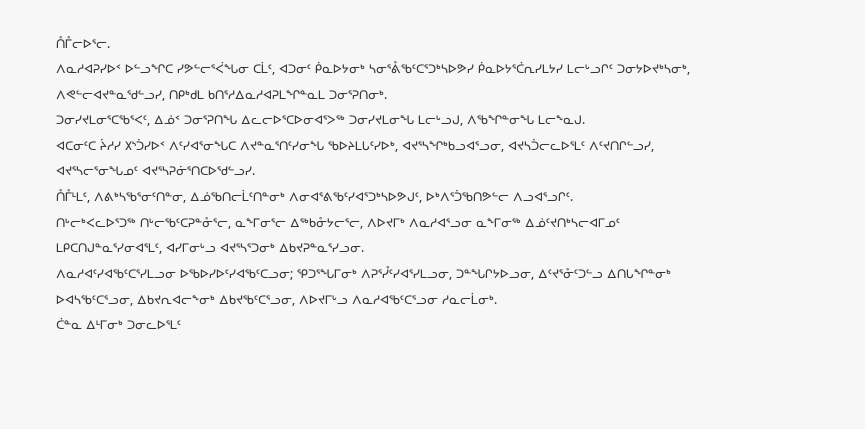ᑍᒤᓕᐅᕐᓕ.
ᐱᓇᓱᐊᕈᓯᐅᑉ ᐅᓪᓗᖏᑕ ᓯᕗᓪᓕᕐᐹᖓᓂ ᑕᒫᑦ, ᐊᑐᓂᑦ ᑮᓇᐅᔭᓂᒃ ᓴᓂᕐᕔᖃᑦᑕᕐᑐᒃᓴᐅᕗᓯ ᑮᓇᐅᔭᕐᑖᕆᓯᒪᔭᓯ ᒪᓕᒡᓗᒋᑦ ᑐᓂᔭᐅᔪᒃᓴᓂᒃ, ᐱᕙᓪᓕᐊᔪᓐᓇᖁᓪᓗᓯ, ᑎᑭᒃᑯᒪ ᑲᑎᕐᓱᐃᓇᓱᐊᕈᒪᖏᓐᓇᒪ ᑐᓂᕐᕈᑎᓂᒃ.
ᑐᓂᓯᔪᒪᓂᕐᑕᖃᕐᐸᑦ, ᐃᓅᑉ ᑐᓂᕐᕈᑎᖓ ᐃᓚᓕᐅᕐᑕᐅᓂᐊᕐᐳᖅ ᑐᓂᓯᔪᒪᓂᖓ ᒪᓕᒡᓗᒍ, ᐱᖃᖏᓐᓂᖓ ᒪᓕᖕᓇᒍ.
ᐊᑕᓂᑦᑕ ᔩᓱᓯ ᙭ᔅᑑᓯᐅᑉ ᐱᑦᓯᐊᕐᓂᖓᑕ ᐱᔪᓐᓇᕐᑎᑦᓯᓂᖓ ᖃᐅᔨᒪᒐᑦᓯᐅᒃ, ᐊᔪᕐᓴᖏᒃᑲᓗᐊᕐᓗᓂ, ᐊᔪᓴᑑᓕᓚᐅᕐᒪᑦ ᐱᑦᔪᑎᒋᓪᓗᓯ, ᐊᔪᕐᓴᓕᕐᓂᖓᓄᑦ ᐊᔪᕐᓴᕈᓃᕐᑎᑕᐅᖁᓪᓗᓯ.
ᑍᒤᒻᒪᑦ, ᐱᕕᒃᓴᖃᕐᓂᑦᑎᓐᓂ, ᐃᓅᖃᑎᓕᒫᑦᑎᓐᓂᒃ ᐱᓂᐊᕐᕕᖃᑦᓯᐊᕐᑐᒃᓴᐅᕗᒍᑦ, ᐅᒃᐱᕐᑑᖃᑎᕗᓪᓕ ᐱᓗᐊᕐᓗᒋᑦ.
ᑎᒡᓕᒃᐸᓚᐅᕐᑐᖅ ᑎᒡᓕᖃᑦᑕᕈᓐᓁᕐᓕ, ᓇᖕᒥᓂᕐᓕ ᐃᖅᑲᓁᔭᓕᕐᓕ, ᐱᐅᔪᒥᒃ ᐱᓇᓱᐊᕐᓗᓂ ᓇᖕᒥᓂᖅ ᐃᓅᑦᔪᑎᒃᓴᓕᐊᒥᓄᑦ ᒪᑭᑕᑎᒍᓐᓇᕐᓯᓂᐊᕐᒪᑦ, ᐊᓯᒥᓂᒡᓗ ᐊᔪᕐᓴᕐᑐᓂᒃ ᐃᑲᔪᕈᓐᓇᕐᓯᓗᓂ.
ᐱᓇᓱᐊᑦᓯᐊᖃᑦᑕᕐᓯᒪᓗᓂ ᐅᖃᐅᓯᐅᑦᓯᐊᖃᑦᑕᓗᓂ; ᕿᑐᕐᖓᒥᓂᒃ ᐱᕈᕐᓮᑦᓯᐊᕐᓯᒪᓗᓂ, ᑐᓐᖓᒋᔭᐅᓗᓂ, ᐃᑦᔪᕐᓁᑦᑐᓪᓗ ᐃᑎᒐᖏᓐᓂᒃ ᐅᐊᓴᖃᑦᑕᕐᓗᓂ, ᐃᑲᔪᕆᐊᓕᖕᓂᒃ ᐃᑲᔪᖃᑦᑕᕐᓗᓂ, ᐱᐅᔪᒥᒡᓗ ᐱᓇᓱᐊᖃᑦᑕᕐᓗᓂ ᓱᓇᓕᒫᓂᒃ.
ᑖᓐᓇ ᐃᒻᒥᓂᒃ ᑐᓂᓚᐅᕐᒪᑦ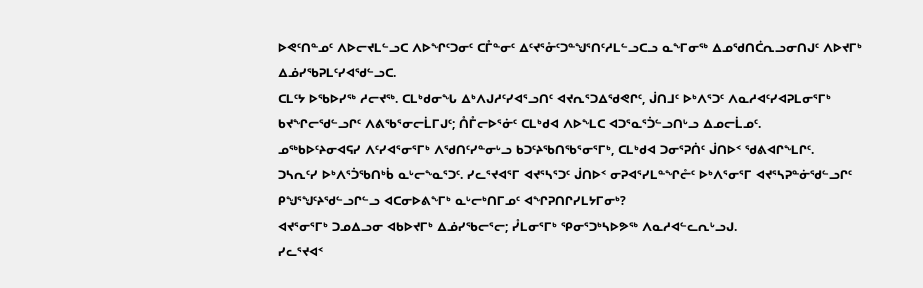ᐅᕙᑦᑎᓐᓄᑦ ᐱᐅᓕᔪᒪᓪᓗᑕ ᐱᐅᖏᑦᑐᓂᑦ ᑕᒤᓐᓂᑦ ᐃᑦᔪᕐᓁᑦᑐᓐᖑᕐᑎᑦᓱᒪᓪᓗᑕᓗ ᓇᖕᒥᓂᖅ ᐃᓄᖁᑎᑖᕆᓗᓂᑎᒍᑦ ᐱᐅᔪᒥᒃ ᐃᓅᓯᖃᕈᒪᑦᓯᐊᖁᓪᓗᑕ.
ᑕᒪᑦᔭ ᐅᖃᐅᓯᖅ ᓱᓕᔪᖅ. ᑕᒪᒃᑯᓂᖓ ᐃᒃᐱᒍᓱᑦᓯᐊᕐᓗᑎᑦ ᐊᔪᕆᕐᑐᐃᖁᕙᒋᑦ, ᒎᑎᒧᑦ ᐅᒃᐱᕐᑐᑦ ᐱᓇᓱᐊᑦᓯᐊᕈᒪᓂᕐᒥᒃ ᑲᔪᖏᓕᖁᓪᓗᒋᑦ ᐱᕕᖃᕐᓂᓕᒫᒥᒍᑦ; ᑍᒤᓕᐅᕐᓃᑦ ᑕᒪᒃᑯᐊ ᐱᐅᖕᒪᑕ ᐊᑐᕐᓇᕐᑑᓪᓗᑎᒡᓗ ᐃᓄᓕᒫᓄᑦ.
ᓄᖅᑲᐅᑦᔨᓂᐊᕋᓯ ᐱᑦᓯᐊᕐᓂᕐᒥᒃ ᐱᖁᑎᑦᓯᓐᓂᒡᓗ ᑲᑐᑦᔨᖃᑎᖃᕐᓂᕐᒥᒃ, ᑕᒪᒃᑯᐊ ᑐᓂᕐᕈᑏᑦ ᒎᑎᐅᑉ ᖁᕕᐊᒋᖕᒪᒋᑦ.
ᑐᓴᕆᑦᓯ ᐅᒃᐱᕐᑑᖃᑎᒃᑳ ᓇᒡᓕᖕᓇᕐᑐᑦ. ᓯᓚᕐᔪᐊᕐᒥ ᐊᔪᕐᓴᕐᑐᑦ ᒎᑎᐅᑉ ᓂᕈᐊᕐᓯᒪᓐᖏᓔᑦ ᐅᒃᐱᕐᓂᕐᒥ ᐊᔪᕐᓴᕈᓐᓃᖁᓪᓗᒋᑦ ᑭᖑᕐᖑᑦᔨᖁᓪᓗᒋᓪᓗ ᐊᑕᓂᐅᕕᖕᒥᒃ ᓇᒡᓕᒃᑎᒥᓄᑦ ᐊᖏᕈᑎᒋᓯᒪᔭᒥᓂᒃ?
ᐊᔪᕐᓂᕐᒥᒃ ᑐᓄᐃᓗᓂ ᐊᑲᐅᔪᒥᒃ ᐃᓅᓯᖃᓕᕐᓕ; ᓮᒪᓂᕐᒥᒃ ᕿᓂᕐᑐᒃᓴᐅᕗᖅ ᐱᓇᓱᐊᓪᓚᕆᒡᓗᒍ.
ᓯᓚᕐᔪᐊᑉ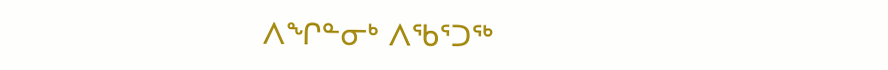ᐱᖏᓐᓂᒃ ᐱᖃᕐᑐᖅ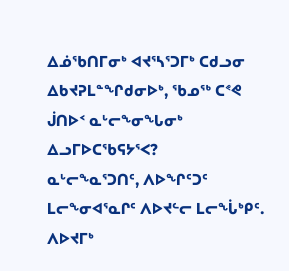ᐃᓅᖃᑎᒥᓂᒃ ᐊᔪᕐᓴᕐᑐᒥᒃ ᑕᑯᓗᓂ ᐃᑲᔪᕈᒪᓐᖏᑯᓂᐅᒃ, ᖃᓄᖅ ᑕᕝᕙ ᒎᑎᐅᑉ ᓇᒡᓕᖕᓂᖓᓂᒃ ᐃᓗᒥᐅᑕᖃᕋᔭᕐᐸ?
ᓇᒡᓕᖕᓇᕐᑐᑎᑦ, ᐱᐅᖏᑦᑐᑦ ᒪᓕᖕᓂᐊᕐᓇᒋᑦ ᐱᐅᔪᓪᓕ ᒪᓕᖔᒃᑭᑦ. ᐱᐅᔪᒥᒃ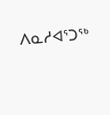ᐱᓇᓱᐊᕐᑐᖅ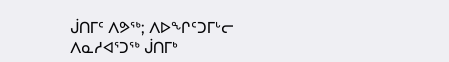ᒎᑎᒥᑦ ᐱᕗᖅ; ᐱᐅᖏᑦᑐᒥᒡᓕ ᐱᓇᓱᐊᕐᑐᖅ ᒎᑎᒥᒃ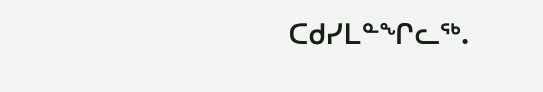ᑕᑯᓯᒪᓐᖏᓚᖅ.